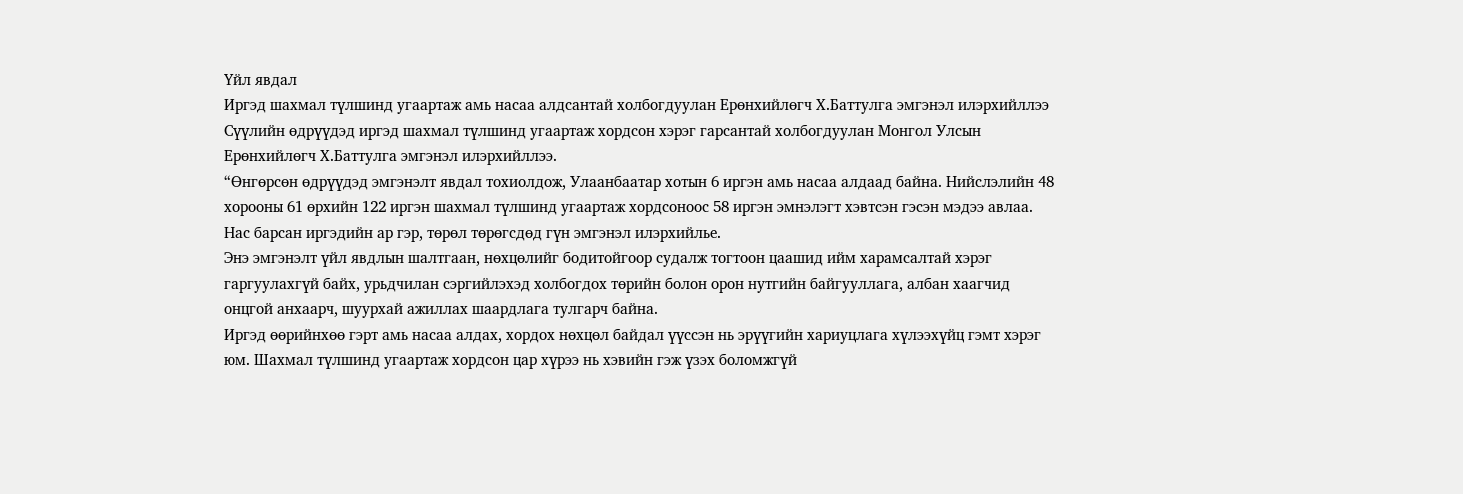Үйл явдал
Иргэд шахмал түлшинд угаартаж амь насаа алдсантай холбогдуулан Ерөнхийлөгч Х.Баттулга эмгэнэл илэрхийллээ
Сүүлийн өдрүүдэд иргэд шахмал түлшинд угаартаж хордсон хэрэг гарсантай холбогдуулан Монгол Улсын Ерөнхийлөгч Х.Баттулга эмгэнэл илэрхийллээ.
“Өнгөрсөн өдрүүдэд эмгэнэлт явдал тохиолдож, Улаанбаатар хотын 6 иргэн амь насаа алдаад байна. Нийслэлийн 48 хорооны 61 өрхийн 122 иргэн шахмал түлшинд угаартаж хордсоноос 58 иргэн эмнэлэгт хэвтсэн гэсэн мэдээ авлаа.
Нас барсан иргэдийн ар гэр, төрөл төрөгсдөд гүн эмгэнэл илэрхийлье.
Энэ эмгэнэлт үйл явдлын шалтгаан, нөхцөлийг бодитойгоор судалж тогтоон цаашид ийм харамсалтай хэрэг гаргуулахгүй байх, урьдчилан сэргийлэхэд холбогдох төрийн болон орон нутгийн байгууллага, албан хаагчид онцгой анхаарч, шуурхай ажиллах шаардлага тулгарч байна.
Иргэд өөрийнхөө гэрт амь насаа алдах, хордох нөхцөл байдал үүссэн нь эрүүгийн хариуцлага хүлээхүйц гэмт хэрэг юм. Шахмал түлшинд угаартаж хордсон цар хүрээ нь хэвийн гэж үзэх боломжгүй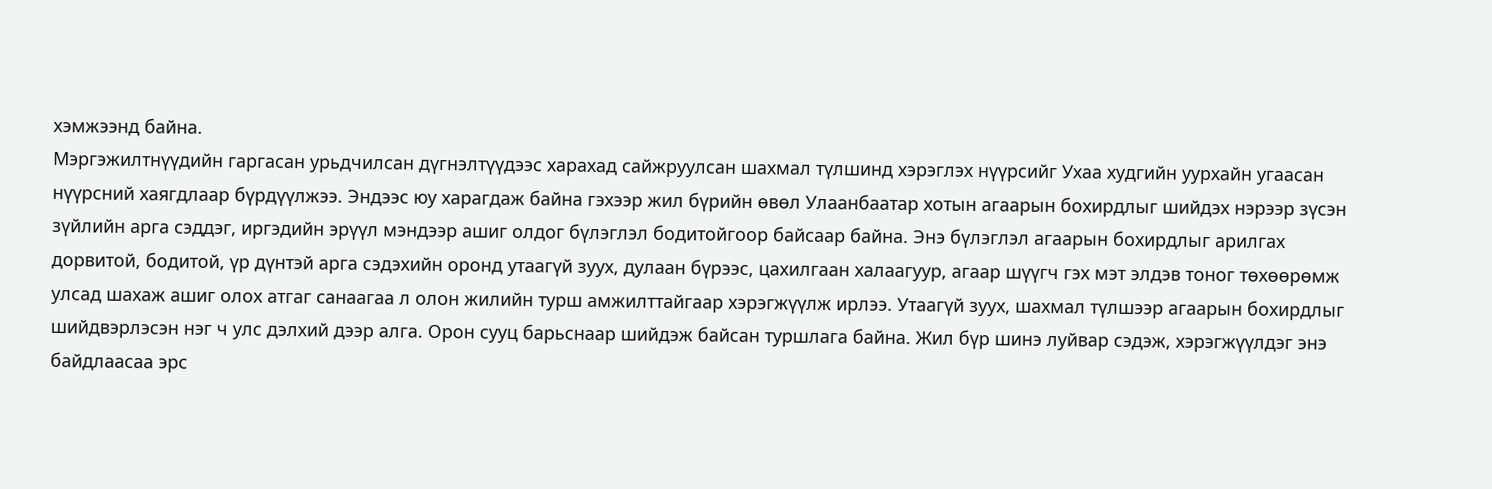хэмжээнд байна.
Мэргэжилтнүүдийн гаргасан урьдчилсан дүгнэлтүүдээс харахад сайжруулсан шахмал түлшинд хэрэглэх нүүрсийг Ухаа худгийн уурхайн угаасан нүүрсний хаягдлаар бүрдүүлжээ. Эндээс юу харагдаж байна гэхээр жил бүрийн өвөл Улаанбаатар хотын агаарын бохирдлыг шийдэх нэрээр зүсэн зүйлийн арга сэддэг, иргэдийн эрүүл мэндээр ашиг олдог бүлэглэл бодитойгоор байсаар байна. Энэ бүлэглэл агаарын бохирдлыг арилгах дорвитой, бодитой, үр дүнтэй арга сэдэхийн оронд утаагүй зуух, дулаан бүрээс, цахилгаан халаагуур, агаар шүүгч гэх мэт элдэв тоног төхөөрөмж улсад шахаж ашиг олох атгаг санаагаа л олон жилийн турш амжилттайгаар хэрэгжүүлж ирлээ. Утаагүй зуух, шахмал түлшээр агаарын бохирдлыг шийдвэрлэсэн нэг ч улс дэлхий дээр алга. Орон сууц барьснаар шийдэж байсан туршлага байна. Жил бүр шинэ луйвар сэдэж, хэрэгжүүлдэг энэ байдлаасаа эрс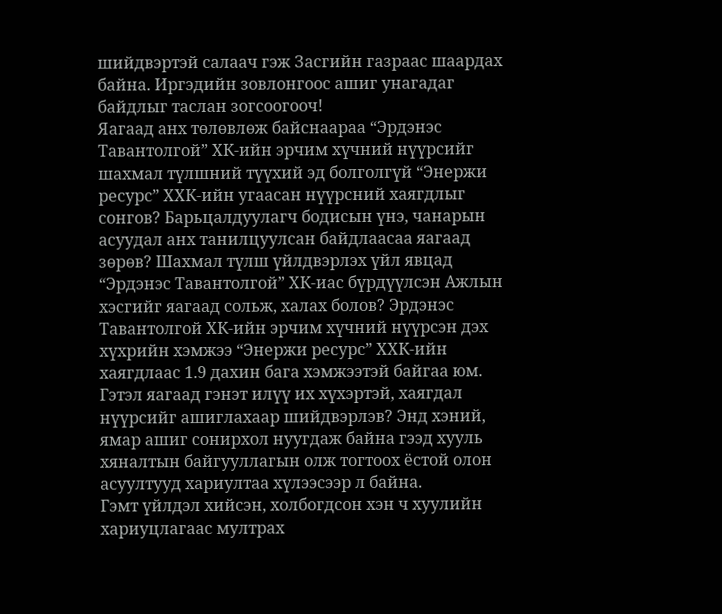шийдвэртэй салаач гэж Засгийн газраас шаардах байна. Иргэдийн зовлонгоос ашиг унагадаг байдлыг таслан зогсоогооч!
Яагаад анх төлөвлөж байснаараа “Эрдэнэс Тавантолгой” ХК-ийн эрчим хүчний нүүрсийг шахмал түлшний түүхий эд болголгүй “Энержи ресурс” ХХК-ийн угаасан нүүрсний хаягдлыг сонгов? Барьцалдуулагч бодисын үнэ, чанарын асуудал анх танилцуулсан байдлаасаа яагаад зөрөв? Шахмал түлш үйлдвэрлэх үйл явцад “Эрдэнэс Тавантолгой” ХК-иас бүрдүүлсэн Ажлын хэсгийг яагаад сольж, халах болов? Эрдэнэс Тавантолгой ХК-ийн эрчим хүчний нүүрсэн дэх хүхрийн хэмжээ “Энержи ресурс” ХХК-ийн хаягдлаас 1.9 дахин бага хэмжээтэй байгаа юм. Гэтэл яагаад гэнэт илүү их хүхэртэй, хаягдал нүүрсийг ашиглахаар шийдвэрлэв? Энд хэний, ямар ашиг сонирхол нуугдаж байна гээд хууль хяналтын байгууллагын олж тогтоох ёстой олон асуултууд хариултаа хүлээсээр л байна.
Гэмт үйлдэл хийсэн, холбогдсон хэн ч хуулийн хариуцлагаас мултрах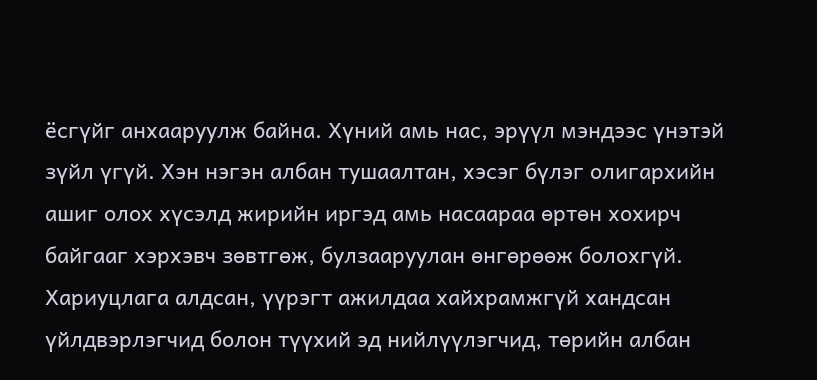ёсгүйг анхааруулж байна. Хүний амь нас, эрүүл мэндээс үнэтэй зүйл үгүй. Хэн нэгэн албан тушаалтан, хэсэг бүлэг олигархийн ашиг олох хүсэлд жирийн иргэд амь насаараа өртөн хохирч байгааг хэрхэвч зөвтгөж, булзааруулан өнгөрөөж болохгүй. Хариуцлага алдсан, үүрэгт ажилдаа хайхрамжгүй хандсан үйлдвэрлэгчид болон түүхий эд нийлүүлэгчид, төрийн албан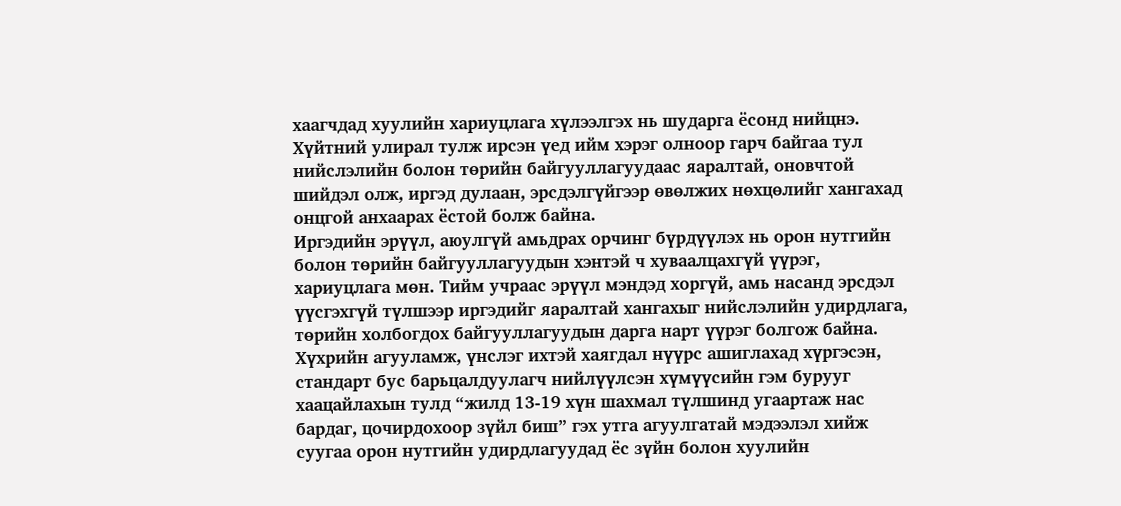хаагчдад хуулийн хариуцлага хүлээлгэх нь шударга ёсонд нийцнэ.
Хүйтний улирал тулж ирсэн үед ийм хэрэг олноор гарч байгаа тул нийслэлийн болон төрийн байгууллагуудаас яаралтай, оновчтой шийдэл олж, иргэд дулаан, эрсдэлгүйгээр өвөлжих нөхцөлийг хангахад онцгой анхаарах ёстой болж байна.
Иргэдийн эрүүл, аюулгүй амьдрах орчинг бүрдүүлэх нь орон нутгийн болон төрийн байгууллагуудын хэнтэй ч хуваалцахгүй үүрэг, хариуцлага мөн. Тийм учраас эрүүл мэндэд хоргүй, амь насанд эрсдэл үүсгэхгүй түлшээр иргэдийг яаралтай хангахыг нийслэлийн удирдлага, төрийн холбогдох байгууллагуудын дарга нарт үүрэг болгож байна.
Хүхрийн агууламж, үнслэг ихтэй хаягдал нүүрс ашиглахад хүргэсэн, стандарт бус барьцалдуулагч нийлүүлсэн хүмүүсийн гэм бурууг хаацайлахын тулд “жилд 13-19 хүн шахмал түлшинд угаартаж нас бардаг, цочирдохоор зүйл биш” гэх утга агуулгатай мэдээлэл хийж суугаа орон нутгийн удирдлагуудад ёс зүйн болон хуулийн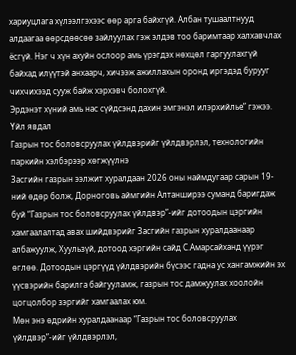хариуцлага хүлээлгэхээс өөр арга байхгүй. Албан тушаалтнууд алдаагаа өөрсдөөсөө зайлуулах гэж элдэв тоо баримтаар халхавчлах ёсгүй. Нэг ч хүн ахуйн ослоор амь үрэгдэх нөхцөл гаргуулахгүй байхад илүүтэй анхаарч, хичээж ажиллахын оронд иргэдэд бурууг чихчихээд сууж байж хэрхэвч болохгүй.
Эрдэнэт хүний амь нас сүйдсэнд дахин эмгэнэл илэрхийлье” гэжээ.
Үйл явдал
Газрын тос боловсруулах үйлдвэрийг үйлдвэрлэл, технологийн паркийн хэлбэрээр хөгжүүлнэ
Засгийн газрын ээлжит хуралдаан 2026 оны наймдугаар сарын 19-ний өдөр болж, Дорноговь аймгийн Алтанширээ суманд баригдаж буй “Газрын тос боловсруулах үйлдвэр”-ийг дотоодын цэргийн хамгаалалтад авах шийдвэрийг Засгийн газрын хуралдаанаар албажуулж, Хуульзүй, дотоод хэргийн сайд С.Амарсайханд үүрэг өглөө. Дотоодын цэргүүд үйлдвэрийн бүсээс гадна ус хангамжийн эх үүсвэрийн барилга байгууламж, газрын тос дамжуулах хоолойн цогцолбор зэргийг хамгаалах юм.
Мөн энэ өдрийн хуралдаанаар “Газрын тос боловсруулах үйлдвэр”-ийг үйлдвэрлэл,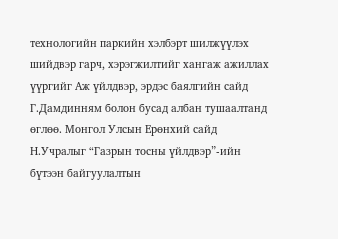технологийн паркийн хэлбэрт шилжүүлэх шийдвэр гарч, хэрэгжилтийг хангаж ажиллах үүргийг Аж үйлдвэр, эрдэс баялгийн сайд Г.Дамдинням болон бусад албан тушаалтанд өглөө. Монгол Улсын Ерөнхий сайд Н.Учралыг “Газрын тосны үйлдвэр”-ийн бүтээн байгуулалтын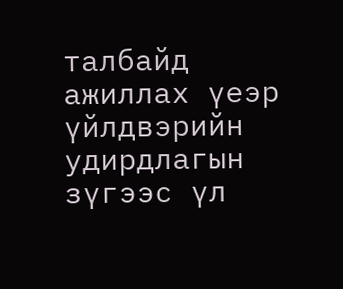талбайд ажиллах үеэр үйлдвэрийн удирдлагын зүгээс үл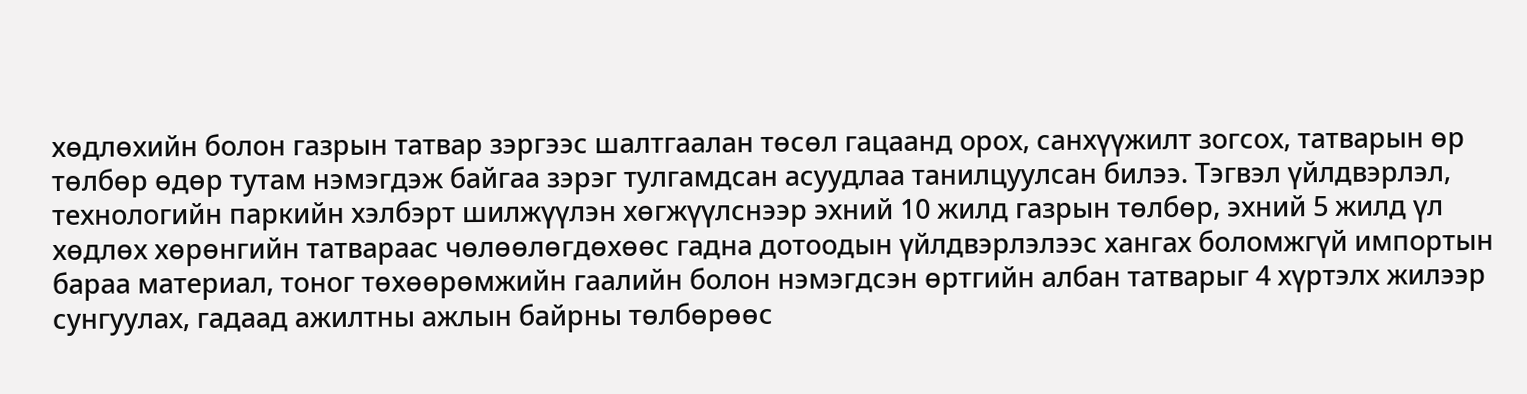хөдлөхийн болон газрын татвар зэргээс шалтгаалан төсөл гацаанд орох, санхүүжилт зогсох, татварын өр төлбөр өдөр тутам нэмэгдэж байгаа зэрэг тулгамдсан асуудлаа танилцуулсан билээ. Тэгвэл үйлдвэрлэл, технологийн паркийн хэлбэрт шилжүүлэн хөгжүүлснээр эхний 10 жилд газрын төлбөр, эхний 5 жилд үл хөдлөх хөрөнгийн татвараас чөлөөлөгдөхөөс гадна дотоодын үйлдвэрлэлээс хангах боломжгүй импортын бараа материал, тоног төхөөрөмжийн гаалийн болон нэмэгдсэн өртгийн албан татварыг 4 хүртэлх жилээр сунгуулах, гадаад ажилтны ажлын байрны төлбөрөөс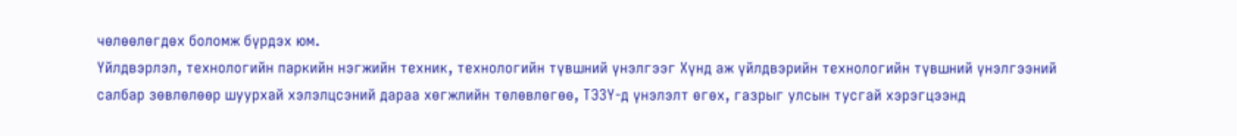чөлөөлөгдөх боломж бүрдэх юм.
Үйлдвэрлэл, технологийн паркийн нэгжийн техник, технологийн түвшний үнэлгээг Хүнд аж үйлдвэрийн технологийн түвшний үнэлгээний салбар зөвлөлөөр шуурхай хэлэлцсэний дараа хөгжлийн төлөвлөгөө, ТЭЗҮ-д үнэлэлт өгөх, газрыг улсын тусгай хэрэгцээнд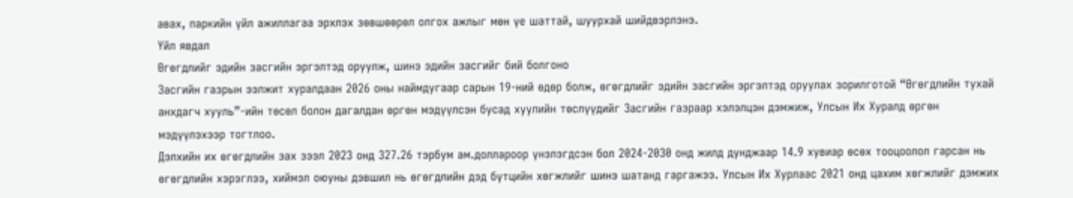авах, паркийн үйл ажиллагаа эрхлэх зөвшөөрөл олгох ажлыг мөн үе шаттай, шуурхай шийдвэрлэнэ.
Үйл явдал
Өгөгдлийг эдийн засгийн эргэлтэд оруулж, шинэ эдийн засгийг бий болгоно
Засгийн газрын ээлжит хуралдаан 2026 оны наймдугаар сарын 19-ний өдөр болж, өгөгдлийг эдийн засгийн эргэлтэд оруулах зорилготой “Өгөгдлийн тухай анхдагч хууль”-ийн төсөл болон дагалдан өргөн мэдүүлсэн бусад хуулийн төслүүдийг Засгийн газраар хэлэлцэн дэмжиж, Улсын Их Хуралд өргөн мэдүүлэхээр тогтлоо.
Дэлхийн их өгөгдлийн зах зээл 2023 онд 327.26 тэрбум ам.доллароор үнэлэгдсэн бол 2024-2030 онд жилд дунджаар 14.9 хувиар өсөх тооцоолол гарсан нь өгөгдлийн хэрэглээ, хиймэл оюуны дэвшил нь өгөгдлийн дэд бүтцийн хөгжлийг шинэ шатанд гаргажээ. Улсын Их Хурлаас 2021 онд цахим хөгжлийг дэмжих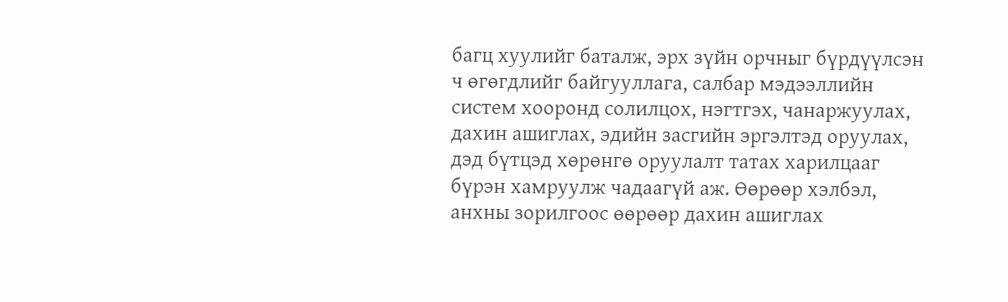багц хуулийг баталж, эрх зүйн орчныг бүрдүүлсэн ч өгөгдлийг байгууллага, салбар мэдээллийн систем хооронд солилцох, нэгтгэх, чанаржуулах, дахин ашиглах, эдийн засгийн эргэлтэд оруулах, дэд бүтцэд хөрөнгө оруулалт татах харилцааг бүрэн хамруулж чадаагүй аж. Өөрөөр хэлбэл, анхны зорилгоос өөрөөр дахин ашиглах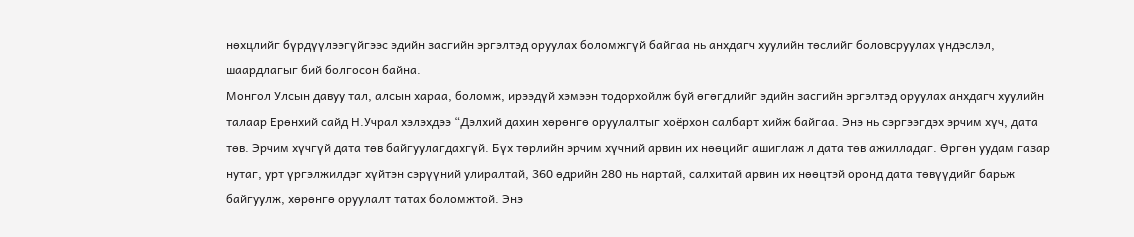нөхцлийг бүрдүүлээгүйгээс эдийн засгийн эргэлтэд оруулах боломжгүй байгаа нь анхдагч хуулийн төслийг боловсруулах үндэслэл, шаардлагыг бий болгосон байна.
Монгол Улсын давуу тал, алсын хараа, боломж, ирээдүй хэмээн тодорхойлж буй өгөгдлийг эдийн засгийн эргэлтэд оруулах анхдагч хуулийн талаар Ерөнхий сайд Н.Учрал хэлэхдээ “Дэлхий дахин хөрөнгө оруулалтыг хоёрхон салбарт хийж байгаа. Энэ нь сэргээгдэх эрчим хүч, дата төв. Эрчим хүчгүй дата төв байгуулагдахгүй. Бүх төрлийн эрчим хүчний арвин их нөөцийг ашиглаж л дата төв ажилладаг. Өргөн уудам газар нутаг, урт үргэлжилдэг хүйтэн сэрүүний улиралтай, 360 өдрийн 280 нь нартай, салхитай арвин их нөөцтэй оронд дата төвүүдийг барьж байгуулж, хөрөнгө оруулалт татах боломжтой. Энэ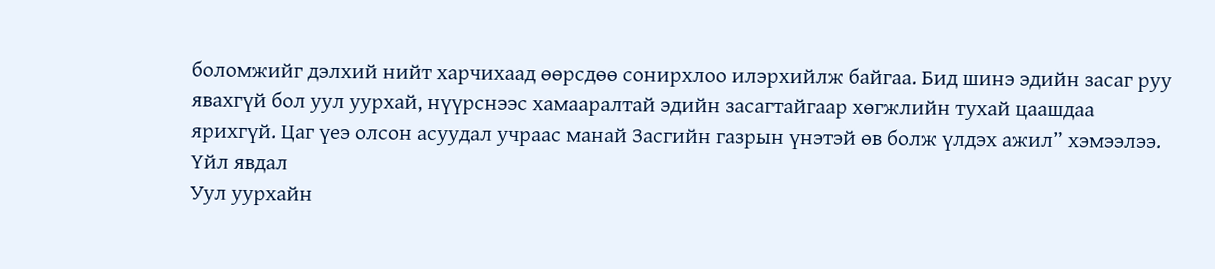боломжийг дэлхий нийт харчихаад өөрсдөө сонирхлоо илэрхийлж байгаа. Бид шинэ эдийн засаг руу явахгүй бол уул уурхай, нүүрснээс хамааралтай эдийн засагтайгаар хөгжлийн тухай цаашдаа ярихгүй. Цаг үеэ олсон асуудал учраас манай Засгийн газрын үнэтэй өв болж үлдэх ажил” хэмээлээ.
Үйл явдал
Уул уурхайн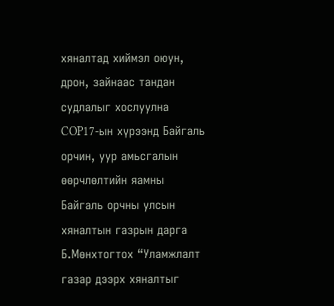хяналтад хиймэл оюун, дрон, зайнаас тандан судлалыг хослуулна
COP17-ын хүрээнд Байгаль орчин, уур амьсгалын өөрчлөлтийн яамны Байгаль орчны улсын хяналтын газрын дарга Б.Мөнхтогтох “Уламжлалт газар дээрх хяналтыг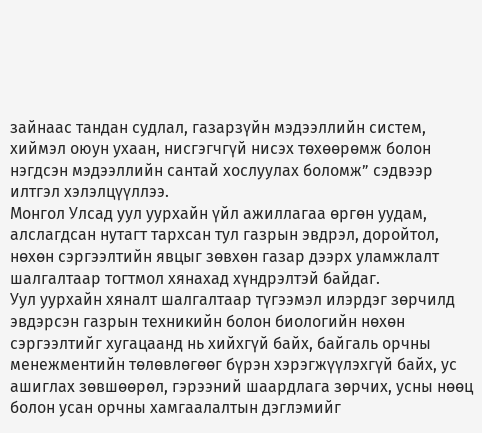зайнаас тандан судлал, газарзүйн мэдээллийн систем, хиймэл оюун ухаан, нисгэгчгүй нисэх төхөөрөмж болон нэгдсэн мэдээллийн сантай хослуулах боломж” сэдвээр илтгэл хэлэлцүүллээ.
Монгол Улсад уул уурхайн үйл ажиллагаа өргөн уудам, алслагдсан нутагт тархсан тул газрын эвдрэл, доройтол, нөхөн сэргээлтийн явцыг зөвхөн газар дээрх уламжлалт шалгалтаар тогтмол хянахад хүндрэлтэй байдаг.
Уул уурхайн хяналт шалгалтаар түгээмэл илэрдэг зөрчилд эвдэрсэн газрын техникийн болон биологийн нөхөн сэргээлтийг хугацаанд нь хийхгүй байх, байгаль орчны менежментийн төлөвлөгөөг бүрэн хэрэгжүүлэхгүй байх, ус ашиглах зөвшөөрөл, гэрээний шаардлага зөрчих, усны нөөц болон усан орчны хамгаалалтын дэглэмийг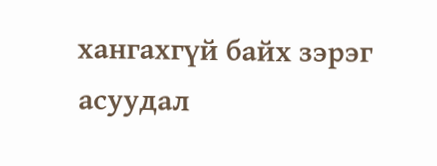хангахгүй байх зэрэг асуудал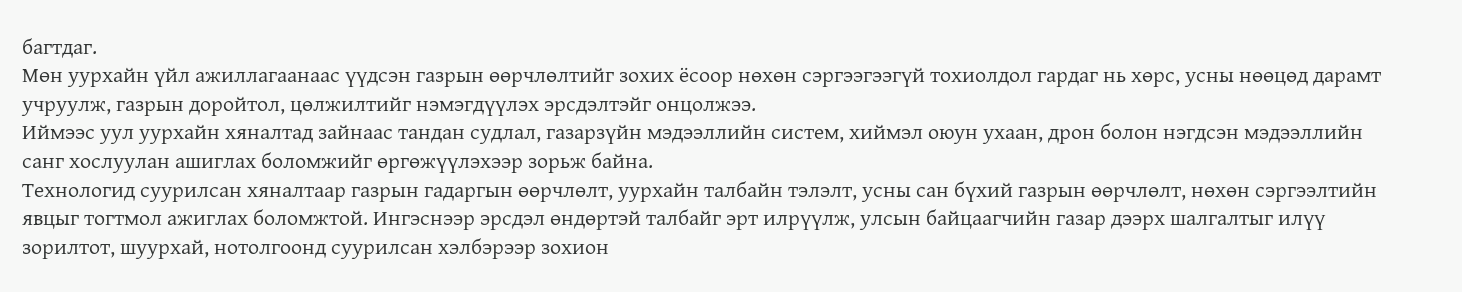багтдаг.
Мөн уурхайн үйл ажиллагаанаас үүдсэн газрын өөрчлөлтийг зохих ёсоор нөхөн сэргээгээгүй тохиолдол гардаг нь хөрс, усны нөөцөд дарамт учруулж, газрын доройтол, цөлжилтийг нэмэгдүүлэх эрсдэлтэйг онцолжээ.
Иймээс уул уурхайн хяналтад зайнаас тандан судлал, газарзүйн мэдээллийн систем, хиймэл оюун ухаан, дрон болон нэгдсэн мэдээллийн санг хослуулан ашиглах боломжийг өргөжүүлэхээр зорьж байна.
Технологид суурилсан хяналтаар газрын гадаргын өөрчлөлт, уурхайн талбайн тэлэлт, усны сан бүхий газрын өөрчлөлт, нөхөн сэргээлтийн явцыг тогтмол ажиглах боломжтой. Ингэснээр эрсдэл өндөртэй талбайг эрт илрүүлж, улсын байцаагчийн газар дээрх шалгалтыг илүү зорилтот, шуурхай, нотолгоонд суурилсан хэлбэрээр зохион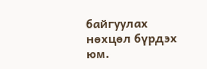байгуулах нөхцөл бүрдэх юм.